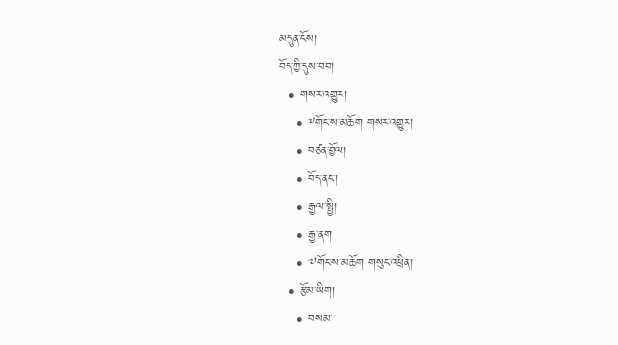མདུན་ངོས།
བོད་ཀྱི་དུས་བབ།
  • གསར་འགྱུར།
    • ༸གོང་ས་མཆོག གསར་འགྱུར།
    • བཙན་བྱོལ།
    • བོད་ནང་།
    • རྒྱལ་སྤྱི།
    • རྒྱ་ནག
    • ༧གོང་ས་མཆོག གསུང་འཕྲིན།
  • རྩོམ་ཡིག།
    • བསམ་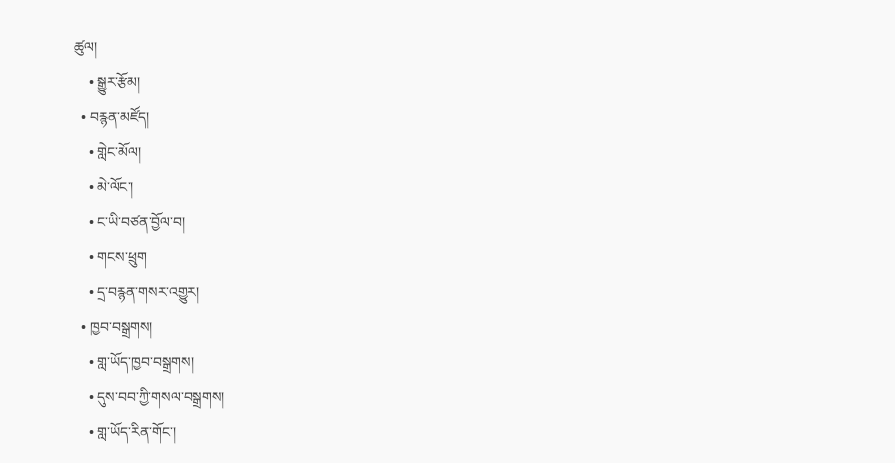ཚུལ།
    • སྒྱུར་རྩོམ།
  • བརྙན་མཛོད།
    • གླེང་མོལ།
    • མེ་ལོང་།
    • ང་ཡི་བཙན་བྱོལ་བ།
    • གངས་ཕྲུག
    • དྲ་བརྙན་གསར་འགྱུར།
  • ཁྱབ་བསྒྲགས།
    • གླ་ཡོད་ཁྱབ་བསྒྲགས།
    • དུས་བབ་ཀྱི་གསལ་བསྒྲགས།
    • གླ་ཡོད་རིན་གོང་།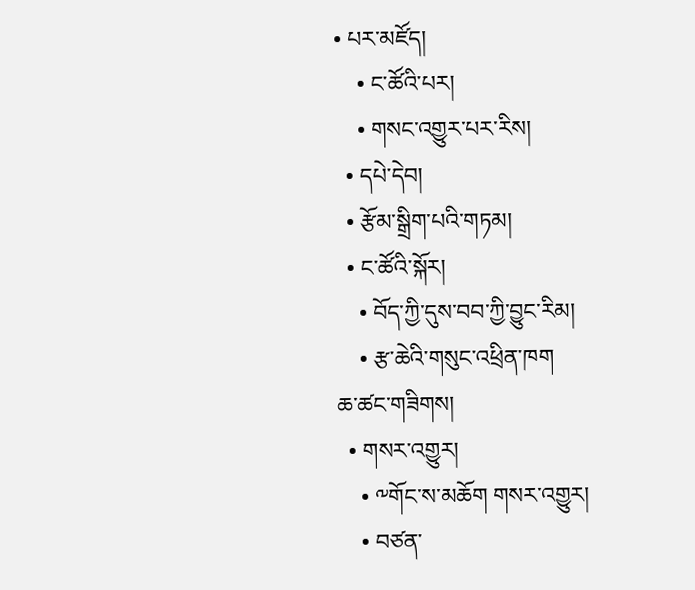• པར་མཛོད།
    • ང་ཚོའི་པར།
    • གསང་འགྱུར་པར་རིས།
  • དཔེ་དེབ།
  • རྩོམ་སྒྲིག་པའི་གཏམ།
  • ང་ཚོའི་སྐོར།
    • བོད་ཀྱི་དུས་བབ་ཀྱི་བྱུང་རིམ།
    • རྩ་ཆེའི་གསུང་འཕྲིན་ཁག
ཆ་ཚང་གཟིགས།
  • གསར་འགྱུར།
    • ༸གོང་ས་མཆོག གསར་འགྱུར།
    • བཙན་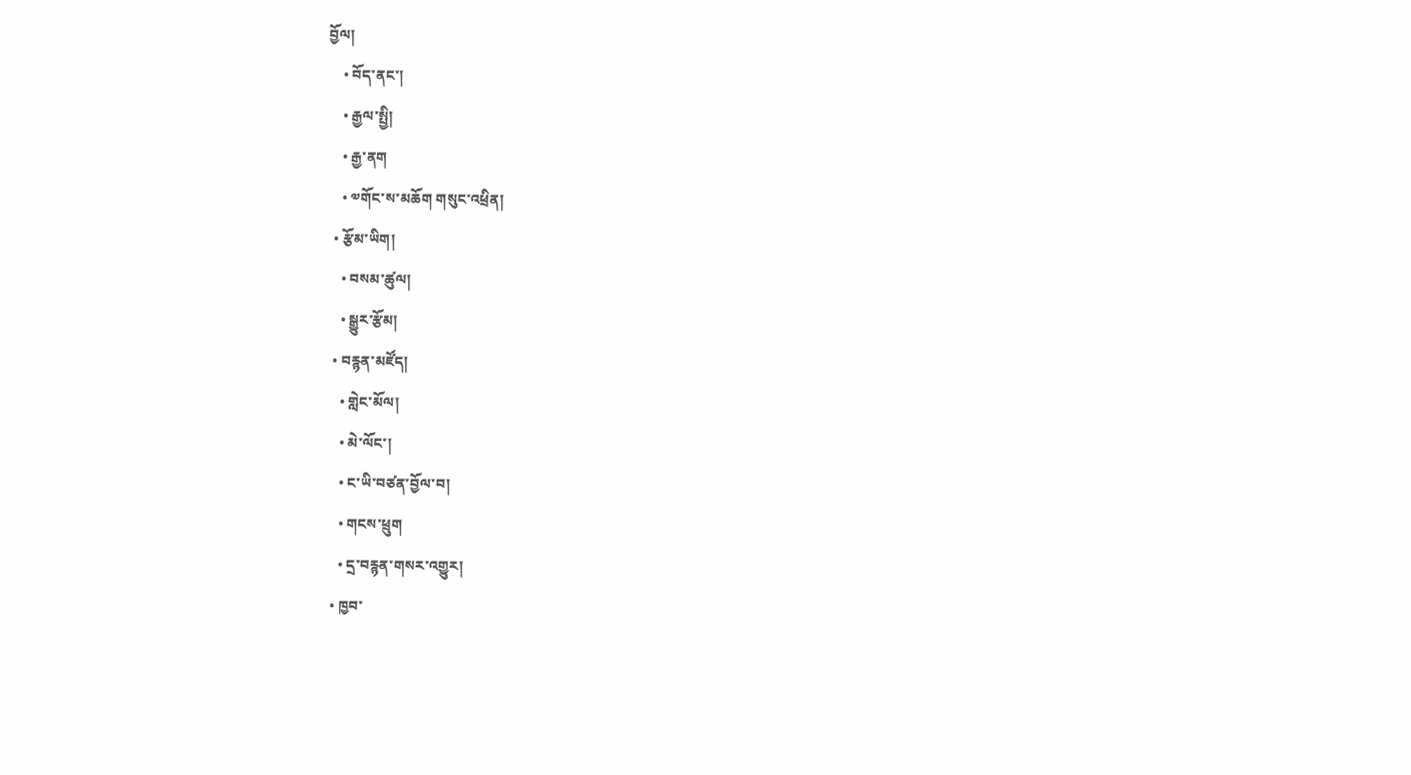བྱོལ།
    • བོད་ནང་།
    • རྒྱལ་སྤྱི།
    • རྒྱ་ནག
    • ༧གོང་ས་མཆོག གསུང་འཕྲིན།
  • རྩོམ་ཡིག།
    • བསམ་ཚུལ།
    • སྒྱུར་རྩོམ།
  • བརྙན་མཛོད།
    • གླེང་མོལ།
    • མེ་ལོང་།
    • ང་ཡི་བཙན་བྱོལ་བ།
    • གངས་ཕྲུག
    • དྲ་བརྙན་གསར་འགྱུར།
  • ཁྱབ་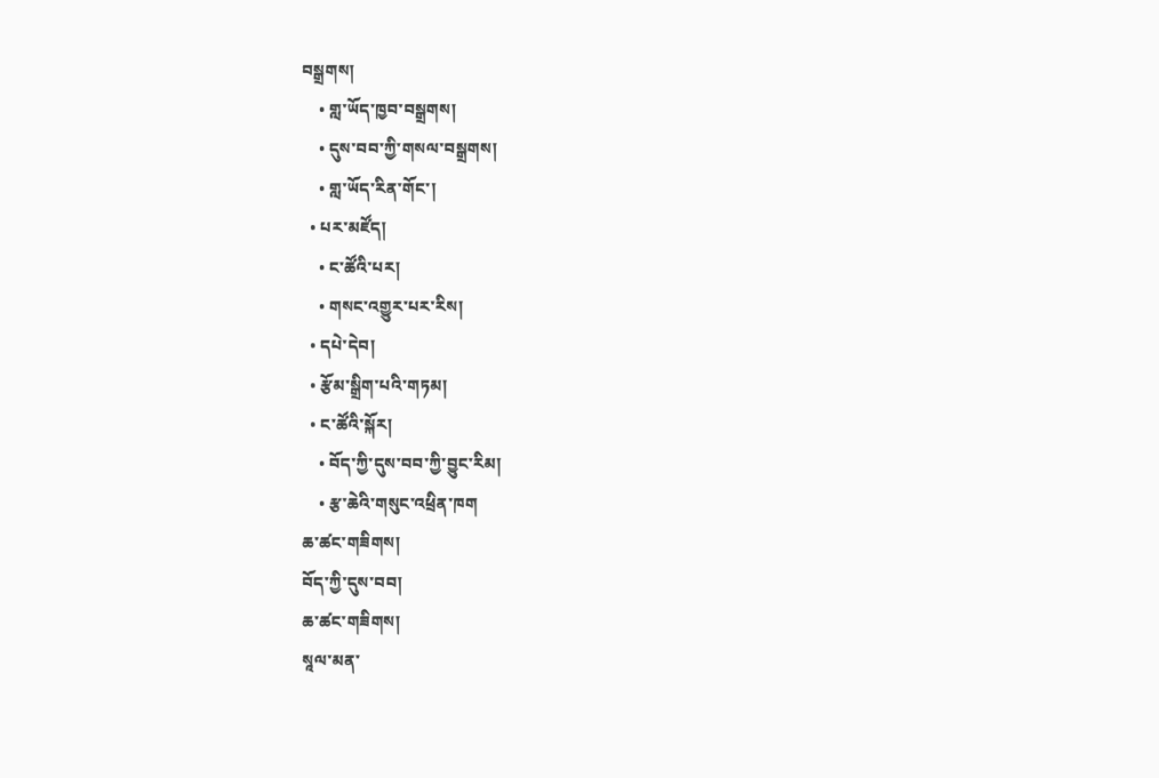བསྒྲགས།
    • གླ་ཡོད་ཁྱབ་བསྒྲགས།
    • དུས་བབ་ཀྱི་གསལ་བསྒྲགས།
    • གླ་ཡོད་རིན་གོང་།
  • པར་མཛོད།
    • ང་ཚོའི་པར།
    • གསང་འགྱུར་པར་རིས།
  • དཔེ་དེབ།
  • རྩོམ་སྒྲིག་པའི་གཏམ།
  • ང་ཚོའི་སྐོར།
    • བོད་ཀྱི་དུས་བབ་ཀྱི་བྱུང་རིམ།
    • རྩ་ཆེའི་གསུང་འཕྲིན་ཁག
ཆ་ཚང་གཟིགས།
བོད་ཀྱི་དུས་བབ།
ཆ་ཚང་གཟིགས།
སཱལ་མན་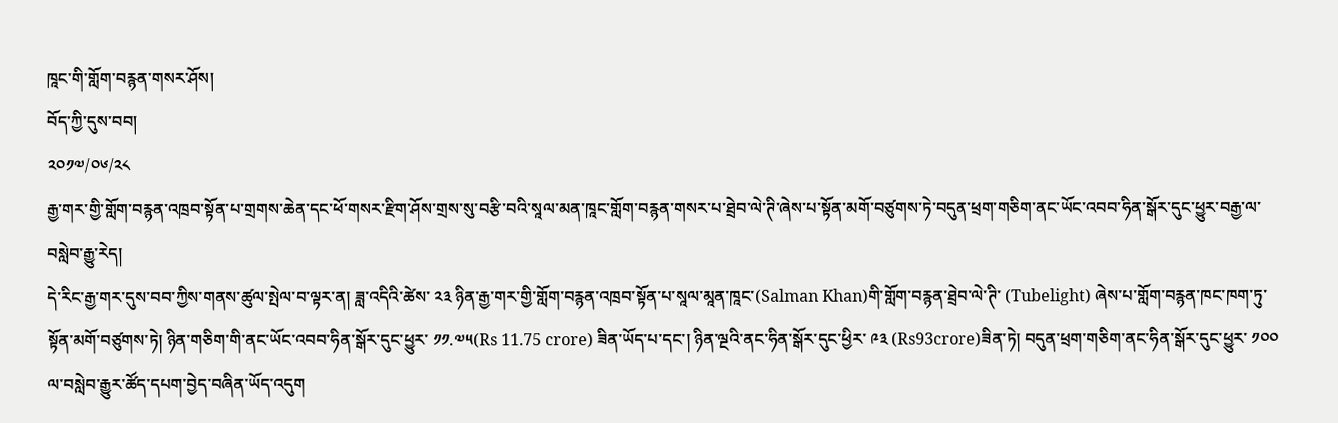ཁཱང་གི་གློག་བརྙན་གསར་ཤོས།
བོད་ཀྱི་དུས་བབ།
༢༠༡༧/༠༦/༢༨
རྒྱ་གར་གྱི་གློག་བརྙན་འཁྲབ་སྟོན་པ་གྲགས་ཆེན་དང་ཕོ་གསར་རྫིག་ཤོས་གྲས་སུ་བརྩི་བའི་སཱལ་མན་ཁཱང་གློག་བརྙན་གསར་པ་ཐྲེབ་ལེ་ཊི་ཞེས་པ་སྟོན་མགོ་བཙུགས་ཏེ་བདུན་ཕྲག་གཅིག་ནང་ཡོང་འབབ་ཧིན་སྒོར་དུང་ཕྱུར་བརྒྱ་ལ་བསླེབ་རྒྱུ་རེད།
དེ་རིང་རྒྱ་གར་དུས་བབ་ཀྱིས་གནས་ཚུལ་སྤེལ་བ་ལྟར་ན། ཟླ་འདིའི་ཚེས་ ༢༣ ཉིན་རྒྱ་གར་གྱི་གློག་བརྙན་འཁྲབ་སྟོན་པ་སཱལ་མཱན་ཁཱང་(Salman Khan)གི་གློག་བརྙན་ཐྲེབ་ལེ་ཊི་ (Tubelight) ཞེས་པ་གློག་བརྙན་ཁང་ཁག་ཏུ་སྟོན་མགོ་བཙུགས་ཏེ། ཉིན་གཅིག་གི་ནང་ཡོང་འབབ་ཧིན་སྒོར་དུང་ཕྱུར་ ༡༡.༧༥(Rs 11.75 crore) ཟིན་ཡོད་པ་དང་། ཉིན་ལྔའི་ནང་ཧིན་སྒོར་དུང་ཕྱིར་ ༩༣ (Rs93crore)ཟིན་ཏེ། བདུན་ཕྲག་གཅིག་ནང་ཧིན་སྒོར་དུང་ཕྱུར་ ༡༠༠ ལ་བསླེབ་རྒྱུར་ཚོད་དཔག་བྱེད་བཞིན་ཡོད་འདུག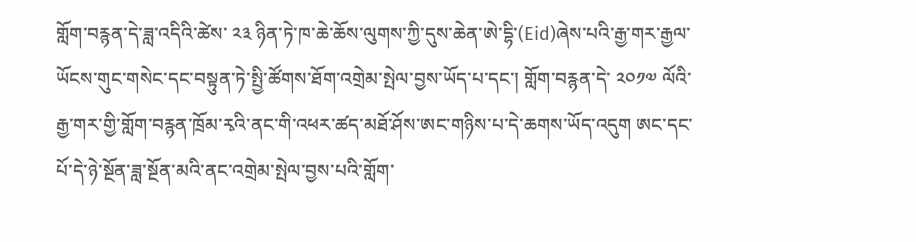གློག་བརྙན་དེ་ཟླ་འདིའི་ཚེས་ ༢༣ ཉིན་ཏེ་ཁ་ཆེ་ཆོས་ལུགས་ཀྱི་དུས་ཆེན་ཨེ་དྷི་(Eid)ཞེས་པའི་རྒྱ་གར་རྒྱལ་ཡོངས་གུང་གསེང་དང་བསྟུན་ཏེ་སྤྱི་ཚོགས་ཐོག་འགྲེམ་སྤེལ་བྱས་ཡོད་པ་དང་། གློག་བརྙན་དེ་ ༢༠༡༧ ལོའི་རྒྱ་གར་གྱི་གློག་བརྙན་ཁྲོམ་རྭའི་ནང་གི་འཕར་ཚད་མཐོ་ཤོས་ཨང་གཉིས་པ་དེ་ཆགས་ཡོད་འདུག ཨང་དང་པོ་དེ་ཉེ་སྔོན་ཟླ་སྔོན་མའི་ནང་འགྲེམ་སྤེལ་བྱས་པའི་གློག་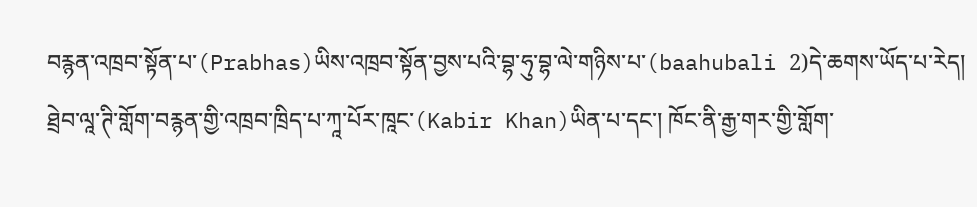བརྙན་འཁྲབ་སྟོན་པ་(Prabhas)ཡིས་འཁྲབ་སྟོན་བྱས་པའི་བྷ་ཧུ་བྷ་ལེ་གཉིས་པ་(baahubali 2)དེ་ཆགས་ཡོད་པ་རེད།
ཐྲེབ་ལཱ་ཊི་གློག་བརྙན་གྱི་འཁྲབ་ཁྲིད་པ་ཀཱ་པོར་ཁཱང་(Kabir Khan)ཡིན་པ་དང་། ཁོང་ནི་རྒྱ་གར་གྱི་གློག་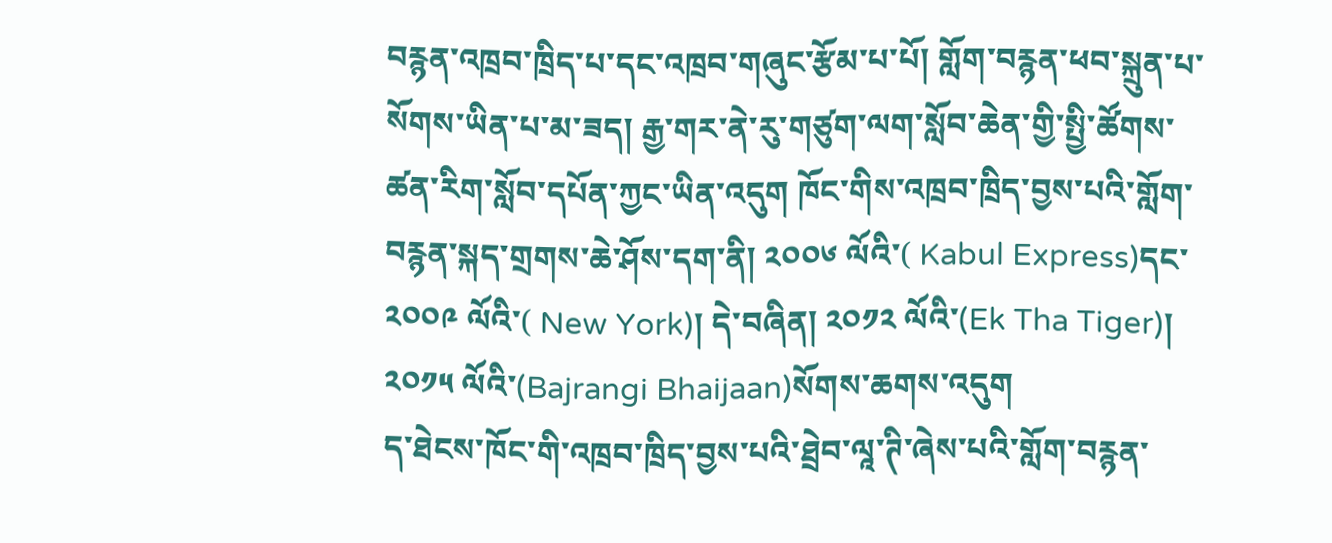བརྙན་འཁྲབ་ཁྲིད་པ་དང་འཁྲབ་གཞུང་རྩོམ་པ་པོ། གློག་བརྙན་ཕབ་སྐྲུན་པ་སོགས་ཡིན་པ་མ་ཟད། རྒྱ་གར་ནེ་རུ་གཙུག་ལག་སློབ་ཆེན་གྱི་སྤྱི་ཚོགས་ཚན་རིག་སློབ་དཔོན་ཀྱང་ཡིན་འདུག ཁོང་གིས་འཁྲབ་ཁྲིད་བྱས་པའི་གློག་བརྙན་སྐད་གྲགས་ཆེ་ཤོས་དག་ནི། ༢༠༠༦ ལོའི་( Kabul Express)དང་ ༢༠༠༩ ལོའི་( New York)། དེ་བཞིན། ༢༠༡༢ ལོའི་(Ek Tha Tiger)། ༢༠༡༥ ལོའི་(Bajrangi Bhaijaan)སོགས་ཆགས་འདུག
ད་ཐེངས་ཁོང་གི་འཁྲབ་ཁྲིད་བྱས་པའི་ཐྲེབ་ལཱ་ཊི་ཞེས་པའི་གློག་བརྙན་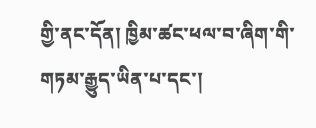གྱི་ནང་དོན། ཁྱིམ་ཚང་ཕལ་བ་ཞིག་གི་གཏམ་རྒྱུད་ཡིན་པ་དང་།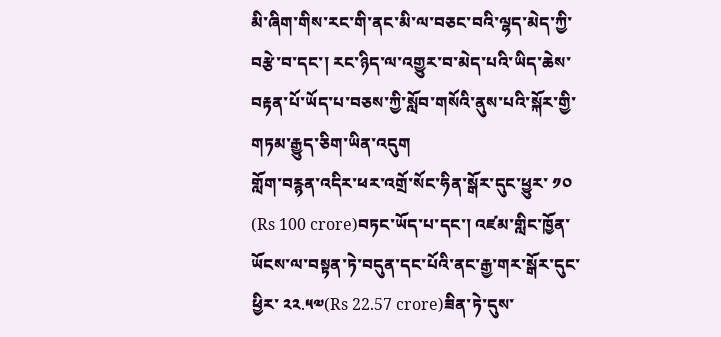མི་ཞིག་གིས་རང་གི་ནང་མི་ལ་བཅང་བའི་ལྷད་མེད་ཀྱི་བརྩེ་བ་དང་། རང་ཉིད་ལ་འགྱུར་བ་མེད་པའི་ཡིད་ཆེས་བརྟན་པོ་ཡོད་པ་བཅས་ཀྱི་སློབ་གསོའི་ནུས་པའི་སྐོར་གྱི་གཏམ་རྒྱུད་ཅིག་ཡིན་འདུག
གློག་བརྙན་འདིར་ཕར་འགྲོ་སོང་ཧིན་སྒོར་དུང་ཕྱུར་ ༡༠ (Rs 100 crore)བཏང་ཡོད་པ་དང་། འཛམ་གླིང་ཁྱོན་ཡོངས་ལ་བསྟན་ཏེ་བདུན་དང་པོའི་ནང་རྒྱ་གར་སྒོར་དུང་ཕྱིར་ ༢༢.༥༧(Rs 22.57 crore)ཟིན་ཏེ་དུས་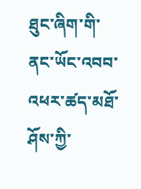ཐུང་ཞིག་གི་ནང་ཡོང་འབབ་འཕར་ཚད་མཐོ་ཤོས་ཀྱི་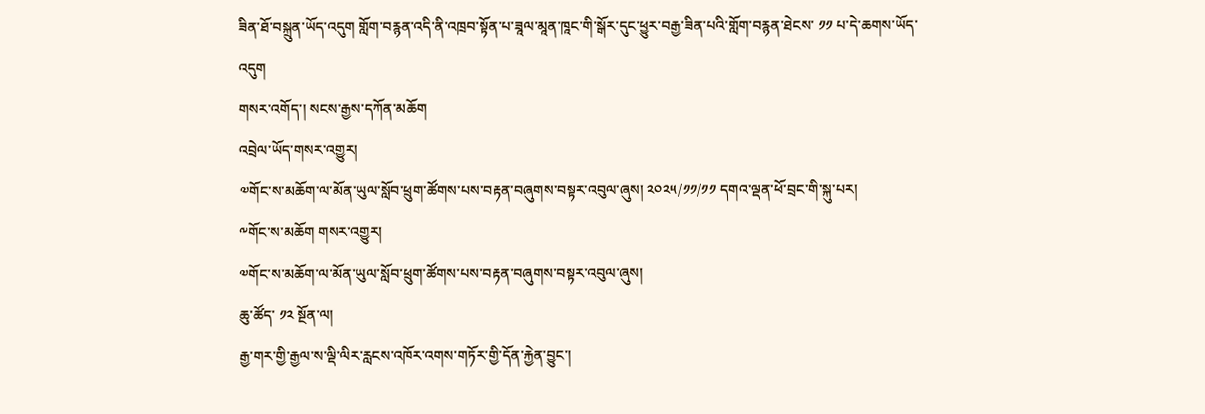ཟིན་ཐོ་བསྐྲུན་ཡོད་འདུག གློག་བརྙན་འདི་ནི་འཁྲབ་སྟོན་པ་ཟཱལ་མཱན་ཁཱང་གི་སྒོར་དུང་ཕྱུར་བརྒྱ་ཟིན་པའི་གློག་བརྙན་ཐེངས་ ༡༡ པ་དེ་ཆགས་ཡོད་འདུག
གསར་འགོད་། སངས་རྒྱས་དཀོན་མཆོག
འབྲེལ་ཡོད་གསར་འགྱུར།
༧གོང་ས་མཆོག་ལ་མོན་ཡུལ་སློབ་ཕྲུག་ཚོགས་པས་བརྟན་བཞུགས་བསྟར་འབུལ་ཞུས། ༢༠༢༥/༡༡/༡༡ དགའ་ལྡན་ཕོ་བྲང་གི་སྐུ་པར།
༸གོང་ས་མཆོག གསར་འགྱུར།
༧གོང་ས་མཆོག་ལ་མོན་ཡུལ་སློབ་ཕྲུག་ཚོགས་པས་བརྟན་བཞུགས་བསྟར་འབུལ་ཞུས།
ཆུ་ཚོད་ ༡༢ སྔོན་ལ།
རྒྱ་གར་གྱི་རྒྱལ་ས་ལྡི་ལིར་རླངས་འཁོར་འགས་གཏོར་གྱི་དོན་རྐྱེན་བྱུང་།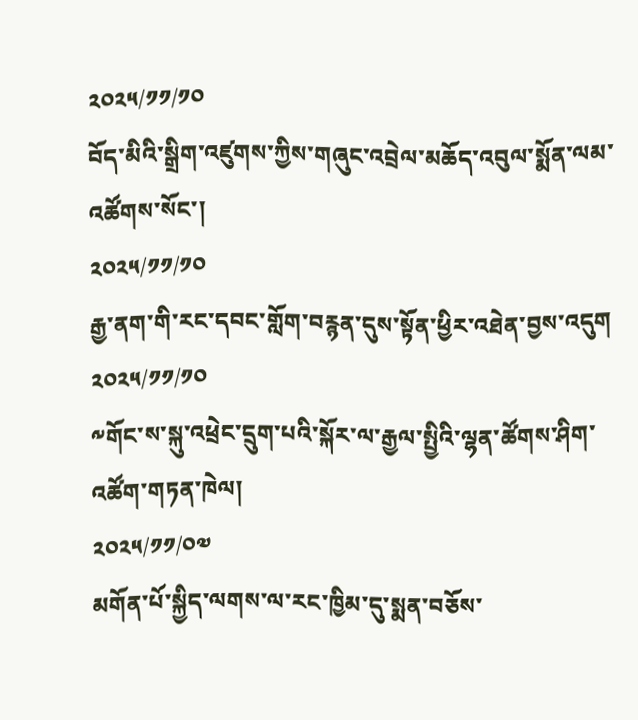༢༠༢༥/༡༡/༡༠
བོད་མིའི་སྒྲིག་འཛུགས་ཀྱིས་གཞུང་འབྲེལ་མཆོད་འབུལ་སྨོན་ལམ་འཚོགས་སོང་།
༢༠༢༥/༡༡/༡༠
རྒྱ་ནག་གི་རང་དབང་གློག་བརྙན་དུས་སྟོན་ཕྱིར་འཐེན་བྱས་འདུག
༢༠༢༥/༡༡/༡༠
༸གོང་ས་སྐུ་འཕྲེང་དྲུག་པའི་སྐོར་ལ་རྒྱལ་སྤྱིའི་ལྷན་ཚོགས་ཤིག་འཚོག་གཏན་ཁེལ།
༢༠༢༥/༡༡/༠༧
མགོན་པོ་སྐྱིད་ལགས་ལ་རང་ཁྱིམ་དུ་སྨན་བཅོས་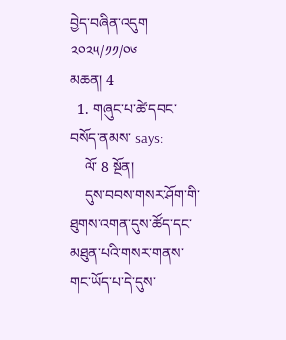བྱེད་བཞིན་འདུག
༢༠༢༥/༡༡/༠༦
མཆན། 4
  1. གཞུང་པ་ཚེ་དབང་བསོད་ནམས་ says:
    ལོ་ 8 སྔོན།
    དུས་བབས་གསར་ཤོག་གི་ཐུགས་འགན་དུས་ཚོད་དང་མཐུན་པའི་གསར་གནས་གང་ཡོད་པ་དེ་དུས་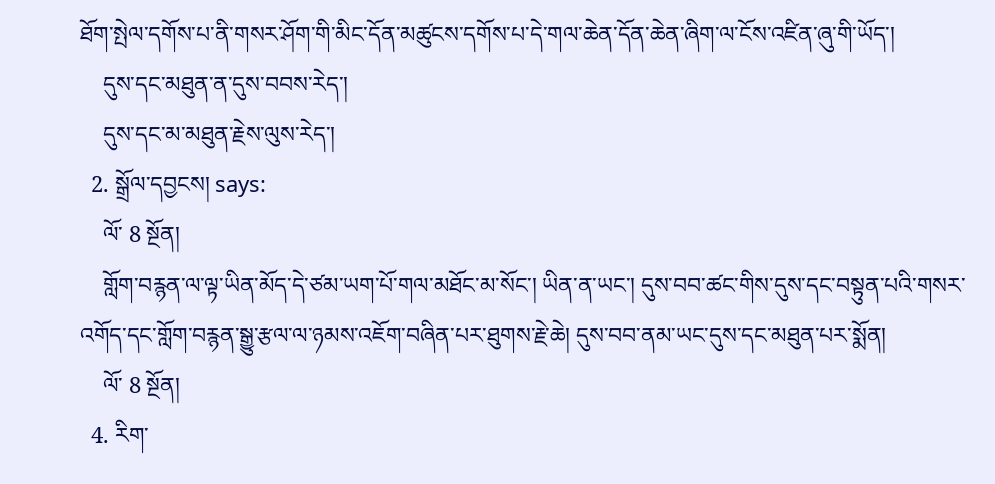ཐོག་སྤེལ་དགོས་པ་ནི་གསར་ཤོག་གི་མིང་དོན་མཚུངས་དགོས་པ་དེ་གལ་ཆེན་དོན་ཆེན་ཞིག་ལ་ངོས་འཛིན་ཞུ་གི་ཡོད་།
    དུས་དང་མཐུན་ན་དུས་བབས་རེད་།
    དུས་དང་མ་མཐུན་རྗེས་ལུས་རེད་།
  2. སྒྲོལ་དབྱངས། says:
    ལོ་ 8 སྔོན།
    གློག་བརྙན་ལ་ལྟ་ཡིན་མོད་དེ་ཙམ་ཡག་པོ་གལ་མཐོང་མ་སོང་། ཡིན་ན་ཡང་། དུས་བབ་ཚང་གིས་དུས་དང་བསྟུན་པའི་གསར་འགོད་དང་གློག་བརྙན་སྒྱུ་རྩལ་ལ་ཉམས་འཇོག་བཞིན་པར་ཐུགས་རྗེ་ཆེ། དུས་བབ་ནམ་ཡང་དུས་དང་མཐུན་པར་སྨོན།
    ལོ་ 8 སྔོན།
  4. རིག་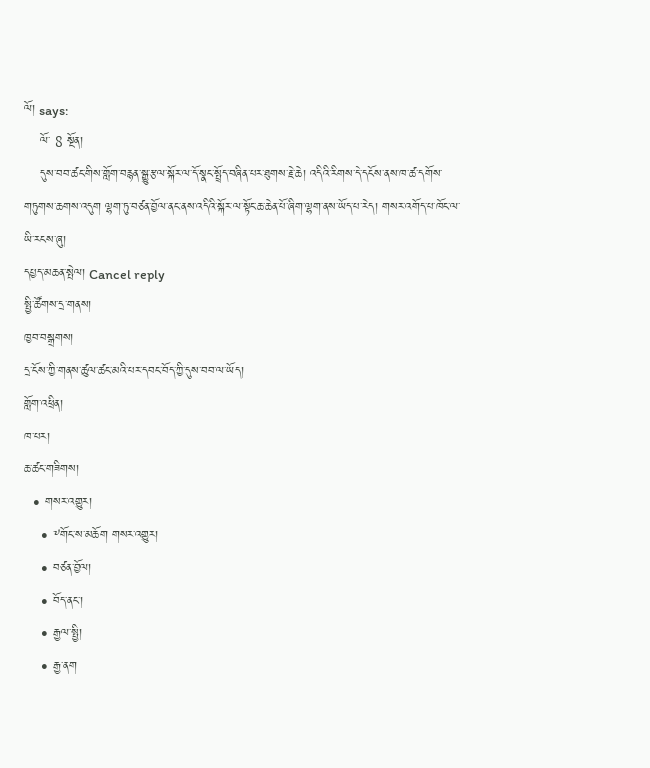ལོ། says:
    ལོ་ 8 སྔོན།
    དུས་བབ་ཚང་གིས་གློག་བརྙན་སྒྱུ་རྩལ་སྐོར་ལ་དོ་སྣང་སྤྲོད་བཞིན་པར་ཐུགས་རྗེ་ཆེ། འདིའི་རིགས་དེ་དངོས་ནས་ཁ་ཚ་དགོས་གཏུགས་ཆགས་འདུག ལྷག་ཏུ་བཙན་བྱོལ་ནང་ནས་འདིའི་སྐོར་ལ་སྟོང་ཆ་ཆེན་པོ་ཞིག་ལྷག་ནས་ཡོད་པ་རེད། གསར་འགོད་པ་ཁོང་ལ་ཡི་རངས་ཞུ།
དཔྱད་མཆན་སྤེལ། Cancel reply
སྤྱི་ཚོགས་དྲ་གནས།
ཁྱབ་བསྒྲགས།
དྲ་ངོས་ཀྱི་གནས་ཚུལ་ཚང་མའི་པར་དབང་བོད་ཀྱི་དུས་བབ་ལ་ཡོད།
གློག་འཕྲིན།
ཁ་པར།
ཆ་ཚང་གཟིགས།
  • གསར་འགྱུར།
    • ༸གོང་ས་མཆོག གསར་འགྱུར།
    • བཙན་བྱོལ།
    • བོད་ནང་།
    • རྒྱལ་སྤྱི།
    • རྒྱ་ནག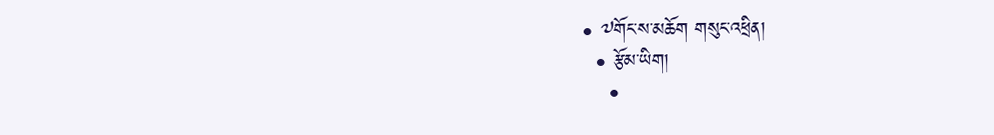• ༧གོང་ས་མཆོག གསུང་འཕྲིན།
  • རྩོམ་ཡིག།
    •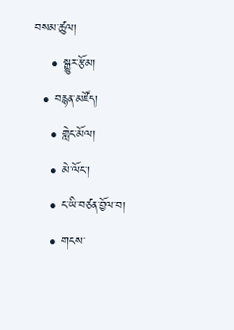བསམ་ཚུལ།
    • སྒྱུར་རྩོམ།
  • བརྙན་མཛོད།
    • གླེང་མོལ།
    • མེ་ལོང་།
    • ང་ཡི་བཙན་བྱོལ་བ།
    • གངས་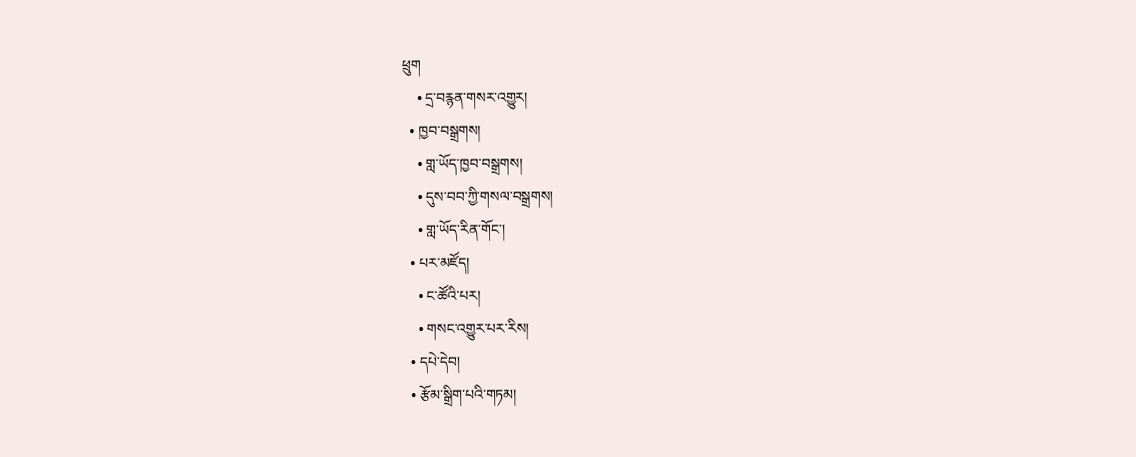ཕྲུག
    • དྲ་བརྙན་གསར་འགྱུར།
  • ཁྱབ་བསྒྲགས།
    • གླ་ཡོད་ཁྱབ་བསྒྲགས།
    • དུས་བབ་ཀྱི་གསལ་བསྒྲགས།
    • གླ་ཡོད་རིན་གོང་།
  • པར་མཛོད།
    • ང་ཚོའི་པར།
    • གསང་འགྱུར་པར་རིས།
  • དཔེ་དེབ།
  • རྩོམ་སྒྲིག་པའི་གཏམ།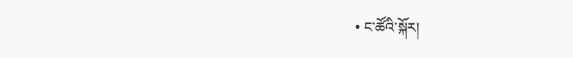• ང་ཚོའི་སྐོར།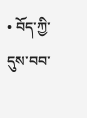• བོད་ཀྱི་དུས་བབ་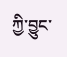ཀྱི་བྱུང་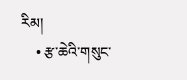རིམ།
    • རྩ་ཆེའི་གསུང་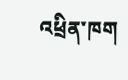འཕྲིན་ཁག